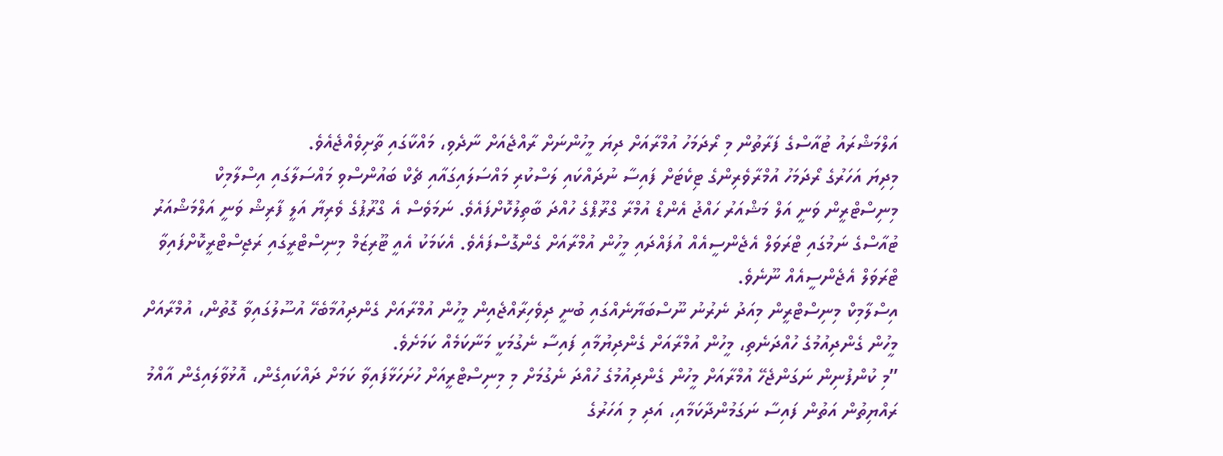އަލްމަޝްރައު ޓުއާސްގެ ފަރާތުން މި ރޯދަމަހު އުމްރާއަށް ދިޔަ މީހުންނަށް ރާއްޖެއަށް ނާދެވި، މައްކާގައި ތާށިވެއްޖެއެވެ.
މިދިޔަ އަހަރުގެ ރޯދަމަހު އުމްރާވެރިންގެ ޓިކެޓަށް ފައިސާ ނުދައްކައި ލަސްކުރި މައްސަލައިގައާއި ޗެކް ބައުންސްވި މައްސަލާގައި އިސްލާމިކް މިނިސްޓްރީން ވަނީ އަލް މަޝްއަރު ހައްޖު އެންޑް އުމްރާ ގްރޫޕްގެ ހުއްދަ ބާތިލުކޮށްފައެވެ. ނަމަވެސް އެ ގްރޫޕުގެ ވެރިޔާ އަލީ ފާރިޝް ވަނީ އަލްމަޝްއަރު ޓުއާސްގެ ނަމުގައި ޓްރަވަލް އެޖެންސީއެއް އުފައްދައި މީހުން އުމްރާއަށް ގެންގޮސްފައެވެ. އެކަމަކު އެއީ ޓޫރިޒަމް މިނިސްޓްރީގައި ރަޖިސްޓްރީކޮށްފައިވާ ޓްރަވަލް އެޖެންސީއެއް ނޫނެވެ.
އިސްލާމިކް މިނިސްޓްރީން މިއަދު ނެރުނު ނޫސްބަޔާނެއްގައި ބުނީ ދިވެހިރާއްޖެއިން މީހުން އުމްރާއަށް ގެންދިއުމާބެހޭ އުސޫލުގައިވާ ގޮތުން، އުމްރާއަށް މީހުން ގެންދިއުމުގެ ހުއްދަނެތި، މީހުން އުމްރާއަށް ގެންދިޔުމާއި ފައިސާ ނެގުމަކީ މަނާކަމެއް ކަމަށެވެ.
”މި ކުންފުނިން ނަގަންޖެހޭ އުމްރާއަށް މީހުން ގެންދިއުމުގެ ހުއްދަ ނެގުމަށް މި މިނިސްޓްރީއަށް ހުށަހަޅާފައިވާ ކަމަށް ދައްކައިގެން، އޮޅުވާލައިގެން އާއްމު ރައްޔިތުން އަތުން ފައިސާ ނަގަމުންދާކަމާއި، އަދި މި އަހަރުގެ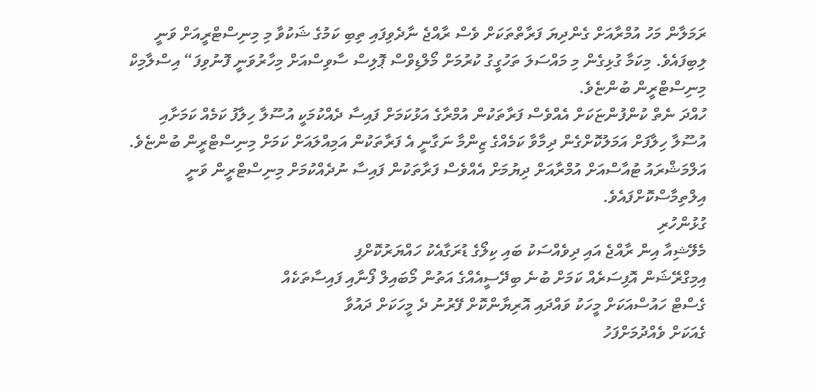ރަމަލާން މަހު އުމްރާއަށް ގެންދިޔަ ފަރާތްތަކަށް ވެސް ރާއްޖެ ނާދެވިފައި ތިބި ކަމުގެ ޝަކުވާ މި މިނިސްޓްރީއަށް ވަނީ ލިބިފައެވެ. މިކަމާ ގުޅިގެން މި މައްސަލަ ތަހުގީގު ކުރުމަށް މޯލްޑިވްސް ޕޮލިސް ސާވިސްއަށް މިހާރުވަނީ ފޮނުވިފަ“ އިސްލާމިކް މިނިސްޓްރީން ބުންޏެވެ.
ހުއްދަ ނެތް ކުންފުންޏަކަށް އެއްވެސް ފަރާތަކުން އުމްރާގެ އަޅުކަމަށް ފައިސާ ދެއްކުމަކީ އުސޫލާ ހިލާފު ކަމެއް ކަމަށާއި އުސޫލާ ހިލާފަށް އަމަލުކޮށްގެން ދިމާވާ ކަމެއްގެ ޒިންމާ ނަގާނީ އެ ފަރާތަކުން އަމިއްލައަށް ކަމަށް މިނިސްޓްރީން ބުންޏެވެ.
އަލްމަޝްރައު ޓުއާސްއަށް އުމްރާއަށް ދިޔުމަށް އެއްވެސް ފަރާތަކުން ފައިސާ ނުދެއްކުމަށް މިނިސްޓްރީން ވަނީ އިލްތިމާސްކޮށްފައެވެ.
ގުޅުންހުރި
މެލޭޝިއާ އިން ރާއްޖެ އައި ދިވެއްސަކު ބައި ކިލޯގެ ޑުރަގާއެކު ހައްޔަރުކޮށްފި
އިމިގްރޭޝަން އޮފިސަރެއް ކަމަށް ބުނެ ބިދޭސީއެއްގެ އަތުން މޯބައިލް ފޯނާއި ފައިސާތަކެއް
ގެސްޓް ހައުސްއަކަށް މީހަކު ވައްދައި އޮރިޔާންކޮށް ފޭރުނު ދެ މީހަކަށް ދައުވާ
ގެއަކަށް ވެއްދުމަށްފަހު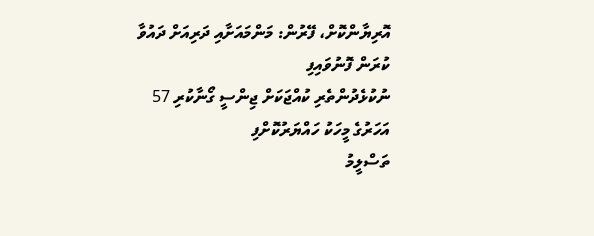އޮރިޔާންކޮށް، ފޭރުން: މަންމައަށާއި ދަރިއަށް ދައުވާ ކުރަން ފޮނުވައިފި
ނުކުޅެދުންތެރި ކުއްޖަކަށް ޖިންސީ ގޯނާކުރި 57 އަހަރުގެ މީހަކު ހައްޔަރުކޮށްފި
ތަސްލީމު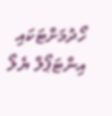ހޯދުމަށްޓަކައި އިންޓަޕޯލް ޔެލޯ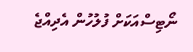ނޯޓިސްއަކަށް ފުލުހުން އެދިއްޖެ